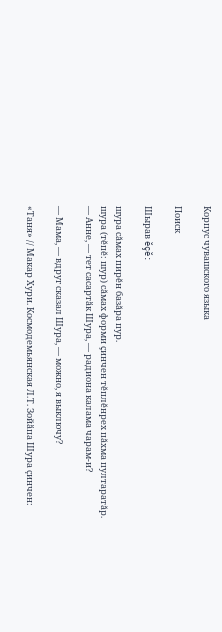Корпус чувашского языка

Поиск

Шырав ĕçĕ:

шура сăмах пирĕн базăра пур.
шура (тĕпĕ: шур) сăмах форми çинчен тĕплĕнрех пăхма пултаратăр.
— Анне, — тет сасартӑк Шура, — радиона калама чарам-и?

— Мама, — вдруг сказал Шура, — можно, я выключу?

«Таня» // Макар Хури. Космодемьянская Л.Т. Зойӑпа Шура ҫинчен: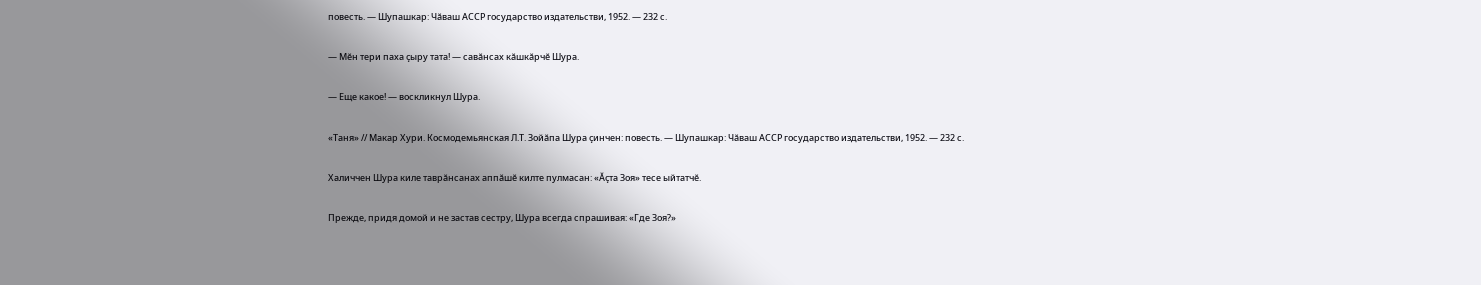повесть. — Шупашкар: Чӑваш АССР государство издательстви, 1952. — 232 с.

— Мӗн тери паха ҫыру тата! — савӑнсах кӑшкӑрчӗ Шура.

— Еще какое! — воскликнул Шура.

«Таня» // Макар Хури. Космодемьянская Л.Т. Зойӑпа Шура ҫинчен: повесть. — Шупашкар: Чӑваш АССР государство издательстви, 1952. — 232 с.

Халиччен Шура киле таврӑнсанах аппӑшӗ килте пулмасан: «Ӑҫта Зоя» тесе ыйтатчӗ.

Прежде, придя домой и не застав сестру, Шура всегда спрашивая: «Где Зоя?»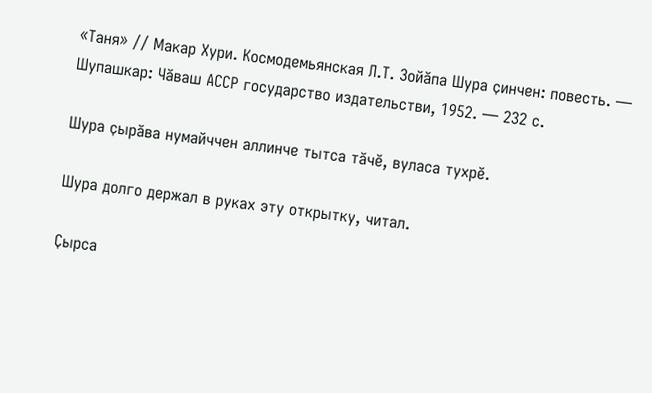«Таня» // Макар Хури. Космодемьянская Л.Т. Зойӑпа Шура ҫинчен: повесть. — Шупашкар: Чӑваш АССР государство издательстви, 1952. — 232 с.

Шура ҫырӑва нумайччен аллинче тытса тӑчӗ, вуласа тухрӗ.

Шура долго держал в руках эту открытку, читал.

Ҫырса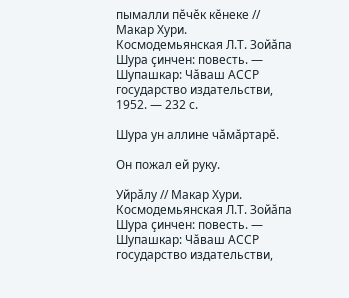пымалли пӗчӗк кӗнеке // Макар Хури. Космодемьянская Л.Т. Зойӑпа Шура ҫинчен: повесть. — Шупашкар: Чӑваш АССР государство издательстви, 1952. — 232 с.

Шура ун аллине чӑмӑртарӗ.

Он пожал ей руку.

Уйрӑлу // Макар Хури. Космодемьянская Л.Т. Зойӑпа Шура ҫинчен: повесть. — Шупашкар: Чӑваш АССР государство издательстви,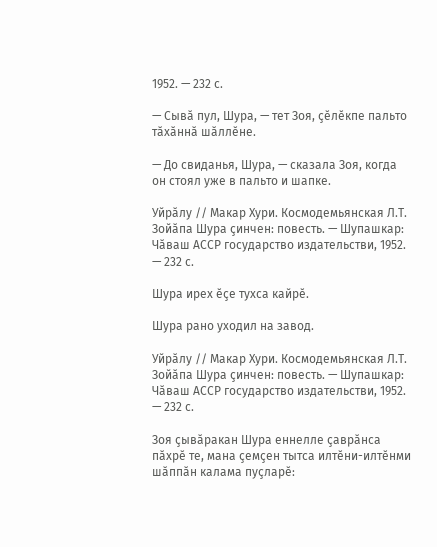1952. — 232 с.

— Сывӑ пул, Шура, — тет Зоя, ҫӗлӗкпе пальто тӑхӑннӑ шӑллӗне.

— До свиданья, Шура, — сказала Зоя, когда он стоял уже в пальто и шапке.

Уйрӑлу // Макар Хури. Космодемьянская Л.Т. Зойӑпа Шура ҫинчен: повесть. — Шупашкар: Чӑваш АССР государство издательстви, 1952. — 232 с.

Шура ирех ӗҫе тухса кайрӗ.

Шура рано уходил на завод.

Уйрӑлу // Макар Хури. Космодемьянская Л.Т. Зойӑпа Шура ҫинчен: повесть. — Шупашкар: Чӑваш АССР государство издательстви, 1952. — 232 с.

Зоя ҫывӑракан Шура еннелле ҫаврӑнса пӑхрӗ те, мана ҫемҫен тытса илтӗни-илтӗнми шӑппӑн калама пуҫларӗ: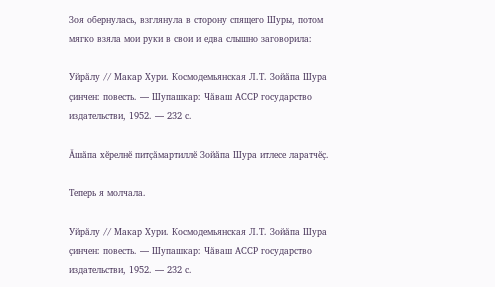Зоя обернулась, взглянула в сторону спящего Шуры, потом мягко взяла мои руки в свои и едва слышно заговорила:

Уйрӑлу // Макар Хури. Космодемьянская Л.Т. Зойӑпа Шура ҫинчен: повесть. — Шупашкар: Чӑваш АССР государство издательстви, 1952. — 232 с.

Ӑшӑпа хӗрелнӗ питҫӑмартиллӗ Зойӑпа Шура итлесе ларатчӗҫ.

Теперь я молчала.

Уйрӑлу // Макар Хури. Космодемьянская Л.Т. Зойӑпа Шура ҫинчен: повесть. — Шупашкар: Чӑваш АССР государство издательстви, 1952. — 232 с.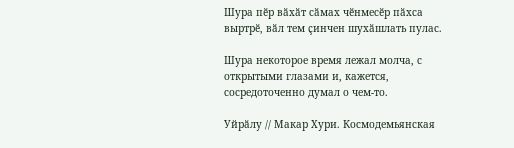Шура пӗр вӑхӑт сӑмах чӗнмесӗр пӑхса выртрӗ, вӑл тем ҫинчен шухӑшлать пулас.

Шура некоторое время лежал молча, с открытыми глазами и, кажется, сосредоточенно думал о чем-то.

Уйрӑлу // Макар Хури. Космодемьянская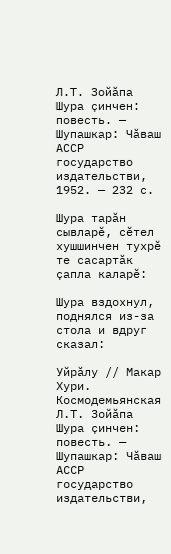Л.Т. Зойӑпа Шура ҫинчен: повесть. — Шупашкар: Чӑваш АССР государство издательстви, 1952. — 232 с.

Шура тарӑн сывларӗ, сӗтел хушшинчен тухрӗ те сасартӑк ҫапла каларӗ:

Шура вздохнул, поднялся из-за стола и вдруг сказал:

Уйрӑлу // Макар Хури. Космодемьянская Л.Т. Зойӑпа Шура ҫинчен: повесть. — Шупашкар: Чӑваш АССР государство издательстви,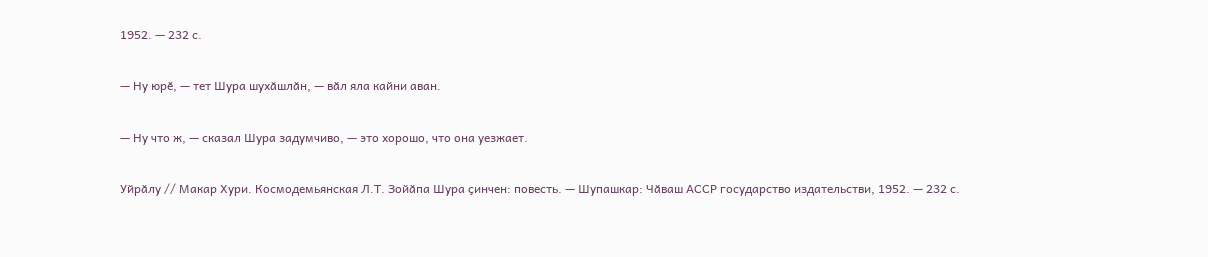1952. — 232 с.

— Ну юрӗ, — тет Шура шухӑшлӑн, — вӑл яла кайни аван.

— Ну что ж, — сказал Шура задумчиво, — это хорошо, что она уезжает.

Уйрӑлу // Макар Хури. Космодемьянская Л.Т. Зойӑпа Шура ҫинчен: повесть. — Шупашкар: Чӑваш АССР государство издательстви, 1952. — 232 с.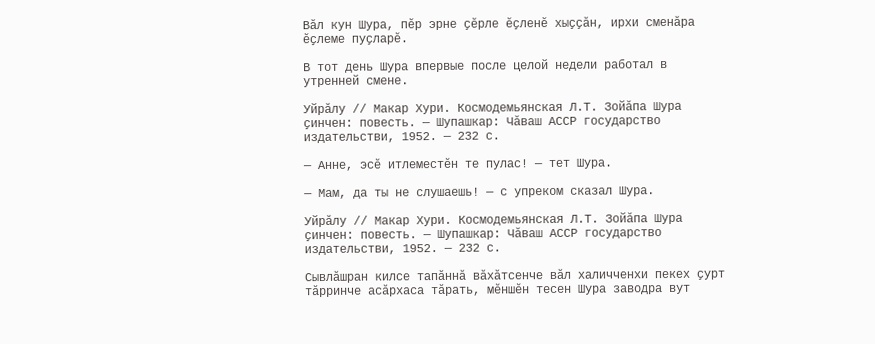Вӑл кун Шура, пӗр эрне ҫӗрле ӗҫленӗ хыҫҫӑн, ирхи сменӑра ӗҫлеме пуҫларӗ.

В тот день Шура впервые после целой недели работал в утренней смене.

Уйрӑлу // Макар Хури. Космодемьянская Л.Т. Зойӑпа Шура ҫинчен: повесть. — Шупашкар: Чӑваш АССР государство издательстви, 1952. — 232 с.

— Анне, эсӗ итлеместӗн те пулас! — тет Шура.

— Мам, да ты не слушаешь! — с упреком сказал Шура.

Уйрӑлу // Макар Хури. Космодемьянская Л.Т. Зойӑпа Шура ҫинчен: повесть. — Шупашкар: Чӑваш АССР государство издательстви, 1952. — 232 с.

Сывлӑшран килсе тапӑннӑ вӑхӑтсенче вӑл халичченхи пекех ҫурт тӑрринче асӑрхаса тӑрать, мӗншӗн тесен Шура заводра вут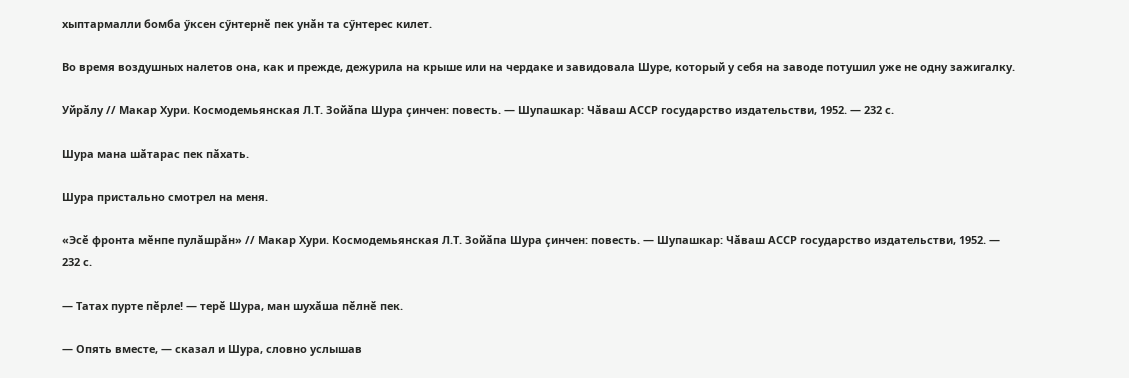хыптармалли бомба ӳксен сӳнтернӗ пек унӑн та сӳнтерес килет.

Во время воздушных налетов она, как и прежде, дежурила на крыше или на чердаке и завидовала Шуре, который у себя на заводе потушил уже не одну зажигалку.

Уйрӑлу // Макар Хури. Космодемьянская Л.Т. Зойӑпа Шура ҫинчен: повесть. — Шупашкар: Чӑваш АССР государство издательстви, 1952. — 232 с.

Шура мана шӑтарас пек пӑхать.

Шура пристально смотрел на меня.

«Эсӗ фронта мӗнпе пулӑшрӑн» // Макар Хури. Космодемьянская Л.Т. Зойӑпа Шура ҫинчен: повесть. — Шупашкар: Чӑваш АССР государство издательстви, 1952. — 232 с.

— Татах пурте пӗрле! — терӗ Шура, ман шухӑша пӗлнӗ пек.

— Опять вместе, — сказал и Шура, словно услышав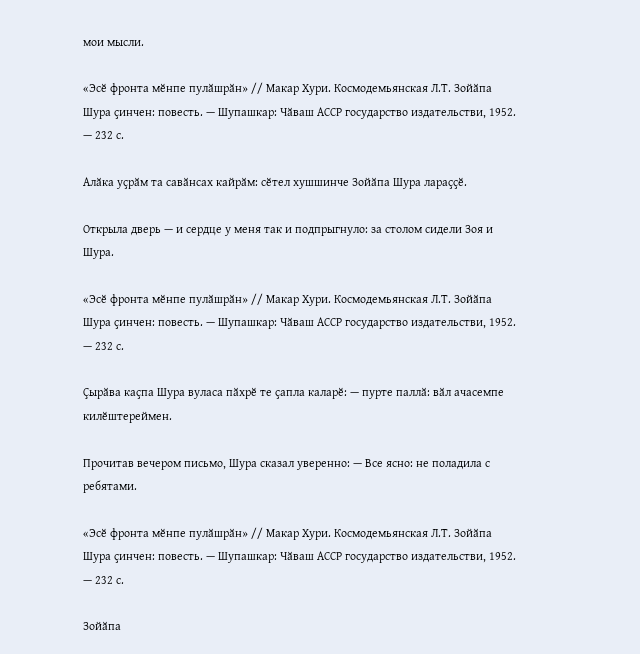мои мысли.

«Эсӗ фронта мӗнпе пулӑшрӑн» // Макар Хури. Космодемьянская Л.Т. Зойӑпа Шура ҫинчен: повесть. — Шупашкар: Чӑваш АССР государство издательстви, 1952. — 232 с.

Алӑка уҫрӑм та савӑнсах кайрӑм: сӗтел хушшинче Зойӑпа Шура лараҫҫӗ.

Открыла дверь — и сердце у меня так и подпрыгнуло: за столом сидели Зоя и Шура.

«Эсӗ фронта мӗнпе пулӑшрӑн» // Макар Хури. Космодемьянская Л.Т. Зойӑпа Шура ҫинчен: повесть. — Шупашкар: Чӑваш АССР государство издательстви, 1952. — 232 с.

Ҫырӑва каҫпа Шура вуласа пӑхрӗ те ҫапла каларӗ: — пурте паллӑ: вӑл ачасемпе килӗштереймен.

Прочитав вечером письмо, Шура сказал уверенно: — Все ясно: не поладила с ребятами.

«Эсӗ фронта мӗнпе пулӑшрӑн» // Макар Хури. Космодемьянская Л.Т. Зойӑпа Шура ҫинчен: повесть. — Шупашкар: Чӑваш АССР государство издательстви, 1952. — 232 с.

Зойӑпа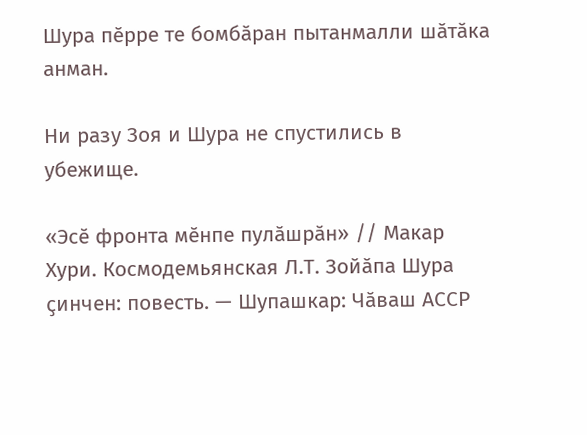Шура пӗрре те бомбӑран пытанмалли шӑтӑка анман.

Ни разу Зоя и Шура не спустились в убежище.

«Эсӗ фронта мӗнпе пулӑшрӑн» // Макар Хури. Космодемьянская Л.Т. Зойӑпа Шура ҫинчен: повесть. — Шупашкар: Чӑваш АССР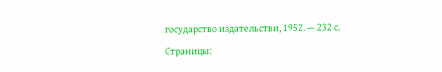государство издательстви, 1952. — 232 с.

Страницы: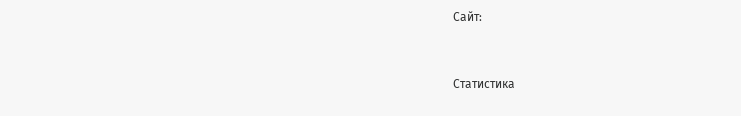Сайт:



Статистика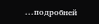...подробней